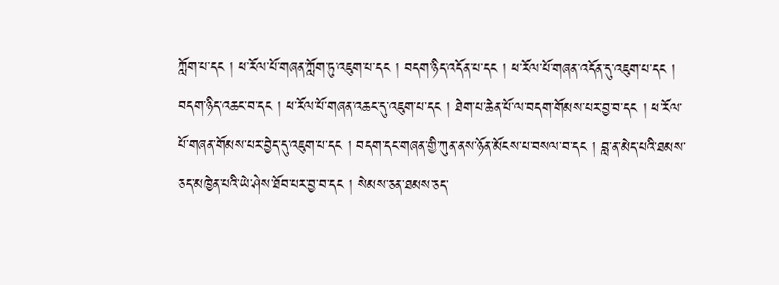ཀློག་པ་དང ། ཕ་རོལ་པོ་གཞན་ཀློག་ཏུ་འཇུག་པ་དང ། བདག་ཉིད་འདོན་པ་དང ། ཕ་རོལ་པོ་གཞན་འདོན་དུ་འཇུག་པ་དང ། བདག་ཉིད་འཆང་བ་དང ། ཕ་རོལ་པོ་གཞན་འཆང་དུ་འཇུག་པ་དང ། ཐེག་པ་ཆེན་པོ་ལ་བདག་གོམས་པར་བྱ་བ་དང ། ཕ་རོལ་པོ་གཞན་གོམས་པར་བྱེད་དུ་འཇུག་པ་དང ། བདག་དང་གཞན་གྱི་ཀུན་ནས་ཉོན་མོངས་པ་བསལ་བ་དང ། བླ་ན་མེད་པའི་ཐམས་ཅད་མཁྱེན་པའི་ཡེ་ཤེས་ཐོབ་པར་བྱ་བ་དང ། སེམས་ཅན་ཐམས་ཅད་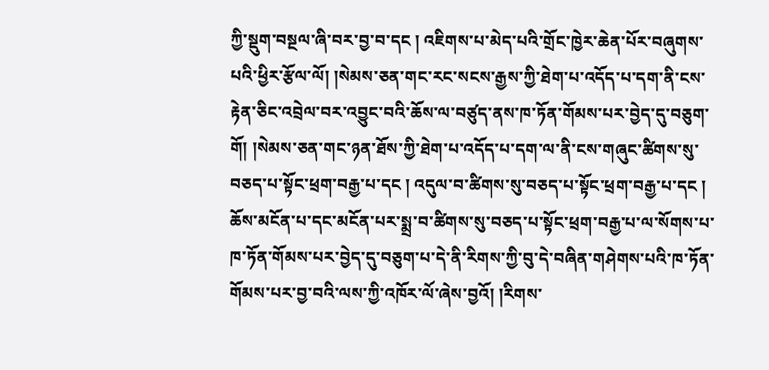ཀྱི་སྡུག་བསྔལ་ཞི་བར་བྱ་བ་དང ། འཇིགས་པ་མེད་པའི་གྲོང་ཁྱེར་ཆེན་པོར་བཞུགས་པའི་ཕྱིར་རྩོལ་ལོ། །སེམས་ཅན་གང་རང་སངས་རྒྱས་ཀྱི་ཐེག་པ་འདོད་པ་དག་ནི་ངས་རྟེན་ཅིང་འབྲེལ་བར་འབྱུང་བའི་ཆོས་ལ་བཙུད་ནས་ཁ་ཏོན་གོམས་པར་བྱེད་དུ་བཅུག་གོ། །སེམས་ཅན་གང་ཉན་ཐོས་ཀྱི་ཐེག་པ་འདོད་པ་དག་ལ་ནི་ངས་གཞུང་ཚིགས་སུ་བཅད་པ་སྟོང་ཕྲག་བརྒྱ་པ་དང ། འདུལ་བ་ཚིགས་སུ་བཅད་པ་སྟོང་ཕྲག་བརྒྱ་པ་དང ། ཆོས་མངོན་པ་དང་མངོན་པར་སྨྲ་བ་ཚིགས་སུ་བཅད་པ་སྟོང་ཕྲག་བརྒྱ་པ་ལ་སོགས་པ་ཁ་ཏོན་གོམས་པར་བྱེད་དུ་བཅུག་པ་དེ་ནི་རིགས་ཀྱི་བུ་དེ་བཞིན་གཤེགས་པའི་ཁ་ཏོན་གོམས་པར་བྱ་བའི་ལས་ཀྱི་འཁོར་ལོ་ཞེས་བྱའོ། །རིགས་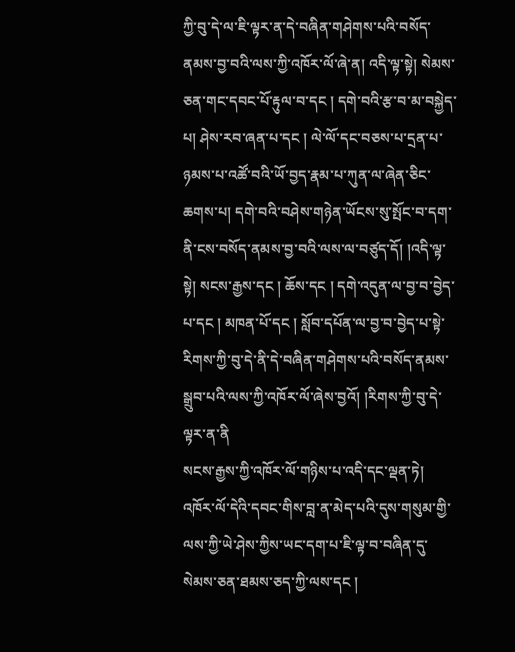ཀྱི་བུ་དེ་ལ་ཇི་ལྟར་ན་དེ་བཞིན་གཤེགས་པའི་བསོད་ནམས་བྱ་བའི་ལས་ཀྱི་འཁོར་ལོ་ཞེ་ན། འདི་ལྟ་སྟེ། སེམས་ཅན་གང་དབང་པོ་རྟུལ་བ་དང ། དགེ་བའི་རྩ་བ་མ་བསྐྱེད་པ། ཤེས་རབ་ཞན་པ་དང ། ལེ་ལོ་དང་བཅས་པ་དྲན་པ་ཉམས་པ་འཚོ་བའི་ཡོ་བྱད་རྣམ་པ་ཀུན་ལ་ཞེན་ཅིང་ཆགས་པ། དགེ་བའི་བཤེས་གཉེན་ཡོངས་སུ་སྤོང་བ་དག་ནི་ངས་བསོད་ནམས་བྱ་བའི་ལས་ལ་བཙུད་དོ། །འདི་ལྟ་སྟེ། སངས་རྒྱས་དང ། ཆོས་དང ། དགེ་འདུན་ལ་བྱ་བ་བྱེད་པ་དང ། མཁན་པོ་དང ། སློབ་དཔོན་ལ་བྱ་བ་བྱེད་པ་སྟེ་རིགས་ཀྱི་བུ་དེ་ནི་དེ་བཞིན་གཤེགས་པའི་བསོད་ནམས་སྒྲུབ་པའི་ལས་ཀྱི་འཁོར་ལོ་ཞེས་བྱའོ། །རིགས་ཀྱི་བུ་དེ་ལྟར་ན་ནི
སངས་རྒྱས་ཀྱི་འཁོར་ལོ་གཉིས་པ་འདི་དང་ལྡན་ཏེ། འཁོར་ལོ་དེའི་དབང་གིས་བླ་ན་མེད་པའི་དུས་གསུམ་གྱི་ལས་ཀྱི་ཡེ་ཤེས་ཀྱིས་ཡང་དག་པ་ཇི་ལྟ་བ་བཞིན་དུ་སེམས་ཅན་ཐམས་ཅད་ཀྱི་ལས་དང །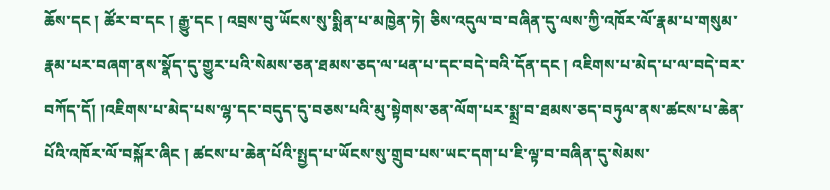ཆོས་དང ། ཚོར་བ་དང ། རྒྱུ་དང ། འབྲས་བུ་ཡོངས་སུ་སྨིན་པ་མཁྱེན་ཏེ། ཅིས་འདུལ་བ་བཞིན་དུ་ལས་ཀྱི་འཁོར་ལོ་རྣམ་པ་གསུམ་རྣམ་པར་བཞག་ནས་སྣོད་དུ་གྱུར་པའི་སེམས་ཅན་ཐམས་ཅད་ལ་ཕན་པ་དང་བདེ་བའི་དོན་དང ། འཇིགས་པ་མེད་པ་ལ་བདེ་བར་བཀོད་དོ། །འཇིགས་པ་མེད་པས་ལྷ་དང་བདུད་དུ་བཅས་པའི་མུ་སྟེགས་ཅན་ལོག་པར་སྨྲ་བ་ཐམས་ཅད་བཏུལ་ནས་ཚངས་པ་ཆེན་པོའི་འཁོར་ལོ་བསྐོར་ཞིང ། ཚངས་པ་ཆེན་པོའི་སྤྱད་པ་ཡོངས་སུ་གྲུབ་པས་ཡང་དག་པ་ཇི་ལྟ་བ་བཞིན་དུ་སེམས་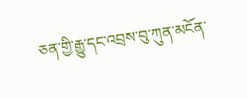ཅན་གྱི་རྒྱུ་དང་འབྲས་བུ་ཀུན་མངོན་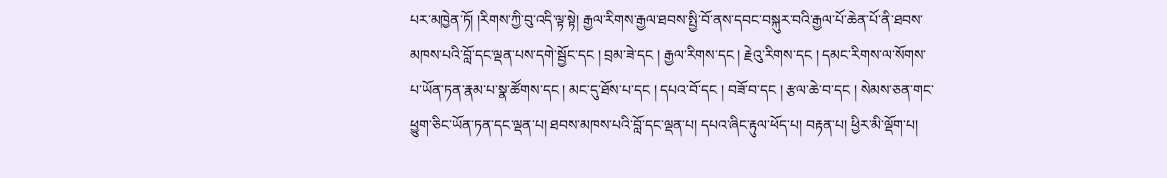པར་མཁྱེན་ཏོ། །རིགས་ཀྱི་བུ་འདི་ལྟ་སྟེ། རྒྱལ་རིགས་རྒྱལ་ཐབས་སྤྱི་བོ་ནས་དབང་བསྐུར་བའི་རྒྱལ་པོ་ཆེན་པོ་ནི་ཐབས་མཁས་པའི་བློ་དང་ལྡན་པས་དགེ་སྦྱོང་དང ། བྲམ་ཟེ་དང ། རྒྱལ་རིགས་དང ། རྗེའུ་རིགས་དང ། དམང་རིགས་ལ་སོགས་པ་ཡོན་ཏན་རྣམ་པ་སྣ་ཚོགས་དང ། མང་དུ་ཐོས་པ་དང ། དཔའ་བོ་དང ། བཟོ་བ་དང ། རྩལ་ཆེ་བ་དང ། སེམས་ཅན་གང་ཕྱུག་ཅིང་ཡོན་ཏན་དང་ལྡན་པ། ཐབས་མཁས་པའི་བློ་དང་ལྡན་པ། དཔའ་ཞིང་རྟུལ་ཕོད་པ། བརྟན་པ། ཕྱིར་མི་ལྡོག་པ།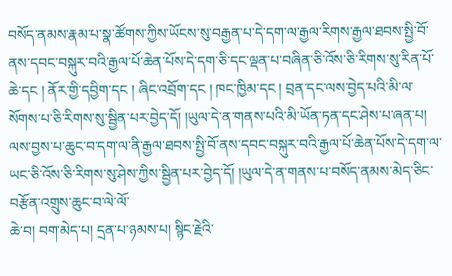བསོད་ནམས་རྣམ་པ་སྣ་ཚོགས་ཀྱིས་ཡོངས་སུ་བརྒྱན་པ་དེ་དག་ལ་རྒྱལ་རིགས་རྒྱལ་ཐབས་སྤྱི་བོ་ནས་དབང་བསྐུར་བའི་རྒྱལ་པོ་ཆེན་པོས་དེ་དག་ཅི་དང་ལྡན་པ་བཞིན་ཅི་འོས་ཅི་རིགས་སུ་རིན་པོ་ཆེ་དང ། ནོར་གྱི་དབྱིག་དང ། ཞིང་འབྲོག་དང ། ཁང་ཁྱིམ་དང ། བྲན་དང་ལས་བྱེད་པའི་མི་ལ་སོགས་པ་ཅི་རིགས་སུ་སྦྱིན་པར་བྱེད་དོ། །ཡུལ་དེ་ན་གནས་པའི་མི་ཡོན་ཏན་དང་ཤེས་པ་ཞན་པ། ལས་བྱས་པ་ཆུང་བ་དག་ལ་ནི་རྒྱལ་ཐབས་སྤྱི་བོ་ནས་དབང་བསྐུར་བའི་རྒྱལ་པོ་ཆེན་པོས་དེ་དག་ལ་ཡང་ཅི་འོས་ཅི་རིགས་སུ་ཤེས་ཀྱིས་སྦྱིན་པར་བྱེད་དོ། །ཡུལ་དེ་ན་གནས་པ་བསོད་ནམས་མེད་ཅིང་བརྩོན་འགྲུས་ཆུང་བ་ལེ་ལོ་
ཆེ་བ། བག་མེད་པ། དྲན་པ་ཉམས་པ། སྙིང་རྗེའི་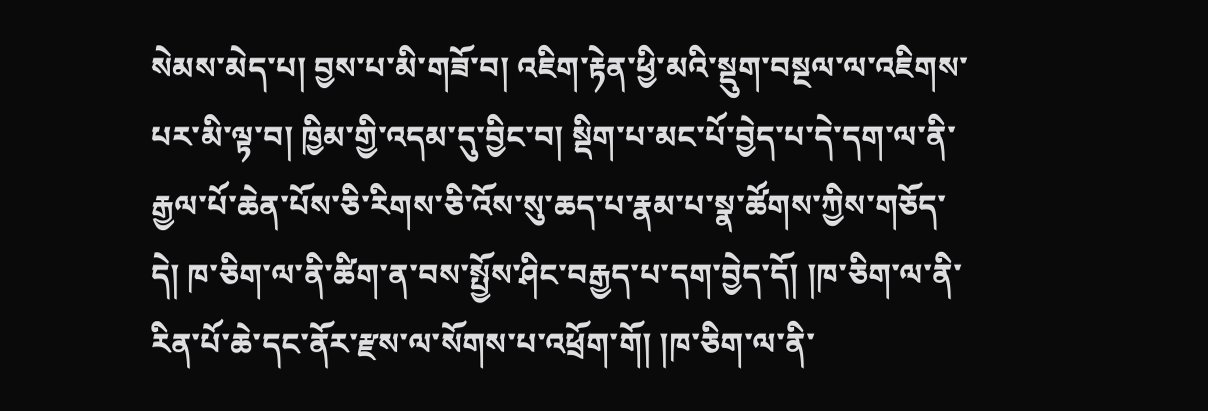སེམས་མེད་པ། བྱས་པ་མི་གཟོ་བ། འཇིག་རྟེན་ཕྱི་མའི་སྡུག་བསྔལ་ལ་འཇིགས་པར་མི་ལྟ་བ། ཁྱིམ་གྱི་འདམ་དུ་བྱིང་བ། སྡིག་པ་མང་པོ་བྱེད་པ་དེ་དག་ལ་ནི་རྒྱལ་པོ་ཆེན་པོས་ཅི་རིགས་ཅི་འོས་སུ་ཆད་པ་རྣམ་པ་སྣ་ཚོགས་ཀྱིས་གཅོད་དེ། ཁ་ཅིག་ལ་ནི་ཚིག་ན་བས་སྤྱོས་ཤིང་བརྒྱད་པ་དག་བྱེད་དོ། །ཁ་ཅིག་ལ་ནི་རིན་པོ་ཆེ་དང་ནོར་རྫས་ལ་སོགས་པ་འཕྲོག་གོ། །ཁ་ཅིག་ལ་ནི་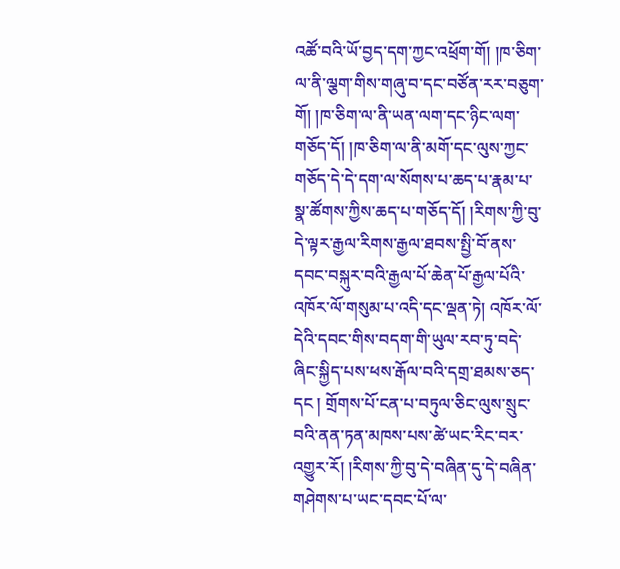འཚོ་བའི་ཡོ་བྱད་དག་ཀྱང་འཕྲོག་གོ། །ཁ་ཅིག་ལ་ནི་ལྕག་གིས་གཞུ་བ་དང་བཙོན་རར་བཅུག་གོ། །ཁ་ཅིག་ལ་ནི་ཡན་ལག་དང་ཉིང་ལག་གཅོད་དོ། །ཁ་ཅིག་ལ་ནི་མགོ་དང་ལུས་ཀྱང་གཅོད་དེ་དེ་དག་ལ་སོགས་པ་ཆད་པ་རྣམ་པ་སྣ་ཚོགས་ཀྱིས་ཆད་པ་གཅོད་དོ། །རིགས་ཀྱི་བུ་དེ་ལྟར་རྒྱལ་རིགས་རྒྱལ་ཐབས་སྤྱི་བོ་ནས་དབང་བསྐུར་བའི་རྒྱལ་པོ་ཆེན་པོ་རྒྱལ་པོའི་འཁོར་ལོ་གསུམ་པ་འདི་དང་ལྡན་ཏེ། འཁོར་ལོ་དེའི་དབང་གིས་བདག་གི་ཡུལ་རབ་ཏུ་བདེ་ཞིང་སྐྱིད་པས་ཕས་རྒོལ་བའི་དགྲ་ཐམས་ཅད་དང ། གྲོགས་པོ་ངན་པ་བཏུལ་ཅིང་ལུས་སྲུང་བའི་ནན་ཏན་མཁས་པས་ཚེ་ཡང་རིང་བར་འགྱུར་རོ། །རིགས་ཀྱི་བུ་དེ་བཞིན་དུ་དེ་བཞིན་གཤེགས་པ་ཡང་དབང་པོ་ལ་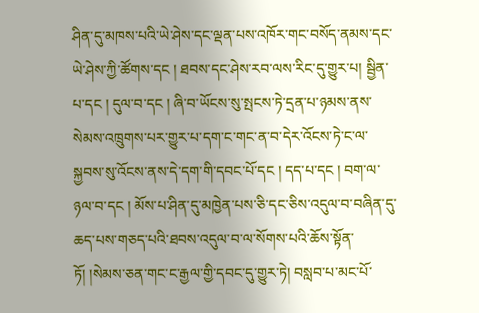ཤིན་དུ་མཁས་པའི་ཡེ་ཤེས་དང་ལྡན་པས་འཁོར་གང་བསོད་ནམས་དང་ཡེ་ཤེས་ཀྱི་ཚོགས་དང ། ཐབས་དང་ཤེས་རབ་ལས་རིང་དུ་གྱུར་པ། སྦྱིན་པ་དང ། དུལ་བ་དང ། ཞི་བ་ཡོངས་སུ་སྤངས་ཏེ་དྲན་པ་ཉམས་ནས་སེམས་འཁྲུགས་པར་གྱུར་པ་དག་ང་གང་ན་བ་དེར་འོངས་ཏེ་ང་ལ་སྐྱབས་སུ་འོངས་ནས་དེ་དག་གི་དབང་པོ་དང ། དད་པ་དང ། བག་ལ་ཉལ་བ་དང ། མོས་པ་ཤིན་དུ་མཁྱེན་པས་ཅི་དང་ཅིས་འདུལ་བ་བཞིན་དུ་ཆད་པས་གཅད་པའི་ཐབས་འདུལ་བ་ལ་སོགས་པའི་ཆོས་སྟོན་ཏོ། །སེམས་ཅན་གང་ང་རྒྱལ་གྱི་དབང་དུ་གྱུར་ཏེ། བསླབ་པ་མང་པོ་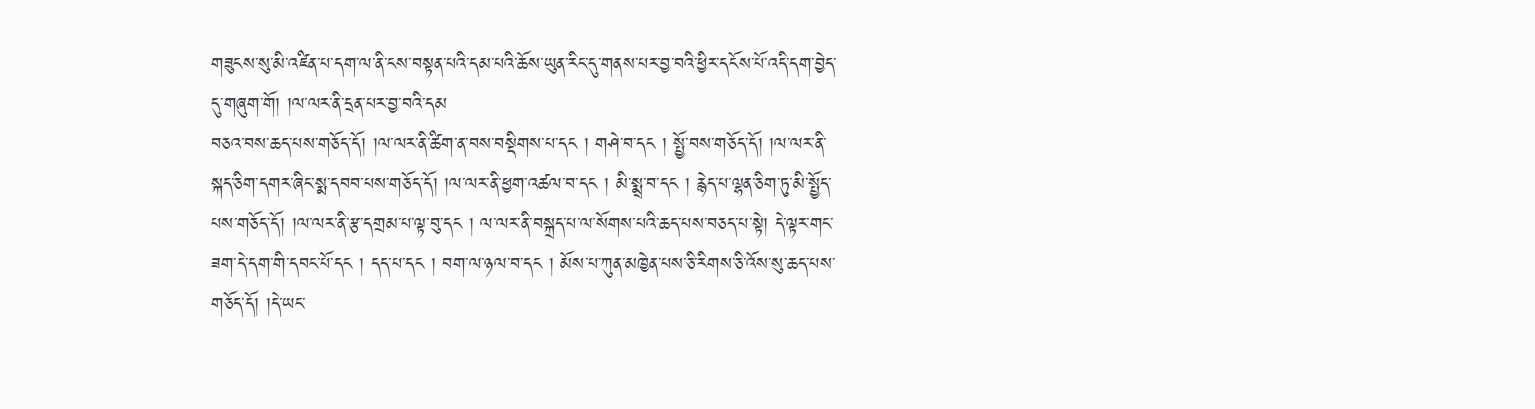གཟུངས་སུ་མི་འཛིན་པ་དག་ལ་ནི་ངས་བསྟན་པའི་དམ་པའི་ཆོས་ཡུན་རིང་དུ་གནས་པར་བྱ་བའི་ཕྱིར་དངོས་པོ་འདི་དག་བྱེད་དུ་གཞུག་གོ། །ལ་ལར་ནི་དྲན་པར་བྱ་བའི་དམ
བཅའ་བས་ཆད་པས་གཅོད་དོ། །ལ་ལར་ནི་ཚིག་ན་བས་བསྡིགས་པ་དང ། གཤེ་བ་དང ། སྤྱོ་བས་གཅོད་དོ། །ལ་ལར་ནི་སྐད་ཅིག་དགར་ཞིང་སྨ་དབབ་པས་གཅོད་དོ། །ལ་ལར་ནི་ཕྱག་འཚལ་བ་དང ། མི་སྨྲ་བ་དང ། རྙེད་པ་ལྷན་ཅིག་ཏུ་མི་སྤྱོད་པས་གཅོད་དོ། །ལ་ལར་ནི་རྩ་དགྲམ་པ་ལྟ་བུ་དང ། ལ་ལར་ནི་བསྐྲད་པ་ལ་སོགས་པའི་ཆད་པས་བཅད་པ་སྟེ། དེ་ལྟར་གང་ཟག་དེ་དག་གི་དབང་པོ་དང ། དད་པ་དང ། བག་ལ་ཉལ་བ་དང ། མོས་པ་ཀུན་མཁྱེན་པས་ཅི་རིགས་ཅི་འོས་སུ་ཆད་པས་གཅོད་དོ། །དེ་ཡང་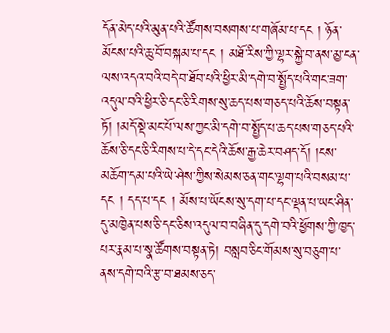དོན་མེད་པའི་མུན་པའི་ཚོགས་བསགས་པ་གཞོམ་པ་དང ། ཉོན་མོངས་པའི་ཆུ་བོ་བསྐམ་པ་དང ། མཐོ་རིས་ཀྱི་ལྷར་སྐྱེ་བ་ནས་མྱ་ངན་ལས་འདའ་བའི་བདེ་བ་ཐོབ་པའི་ཕྱིར་མི་དགེ་བ་སྤྱོད་པའི་གང་ཟག་འདུལ་བའི་ཕྱིར་ཅི་དང་ཅི་རིགས་སུ་ཆད་པས་གཅད་པའི་ཆོས་བསྟན་ཏོ། །མདོ་སྡེ་མང་པོ་ལས་ཀྱང་མི་དགེ་བ་སྤྱོད་པ་ཆད་པས་གཅད་པའི་ཆོས་ཅི་དང་ཅི་རིགས་པ་དེ་དང་དེའི་ཆོས་རྒྱ་ཆེར་བཤད་དོ། །ངས་མཆོག་དམ་པའི་ཡེ་ཤེས་ཀྱིས་སེམས་ཅན་གང་ལྷག་པའི་བསམ་པ་དང ། དད་པ་དང ། མོས་པ་ཡོངས་སུ་དག་པ་དང་ལྡན་པ་ཡང་ཤིན་དུ་མཁྱེན་པས་ཅི་དང་ཅིས་འདུལ་བ་བཞིན་དུ་དགེ་བའི་ཕྱོགས་ཀྱི་ཁྱད་པར་རྣམ་པ་སྣ་ཚོགས་བསྟན་ཏེ། བསླབ་ཅིང་གོམས་སུ་བཅུག་པ་ནས་དགེ་བའི་རྩ་བ་ཐམས་ཅད་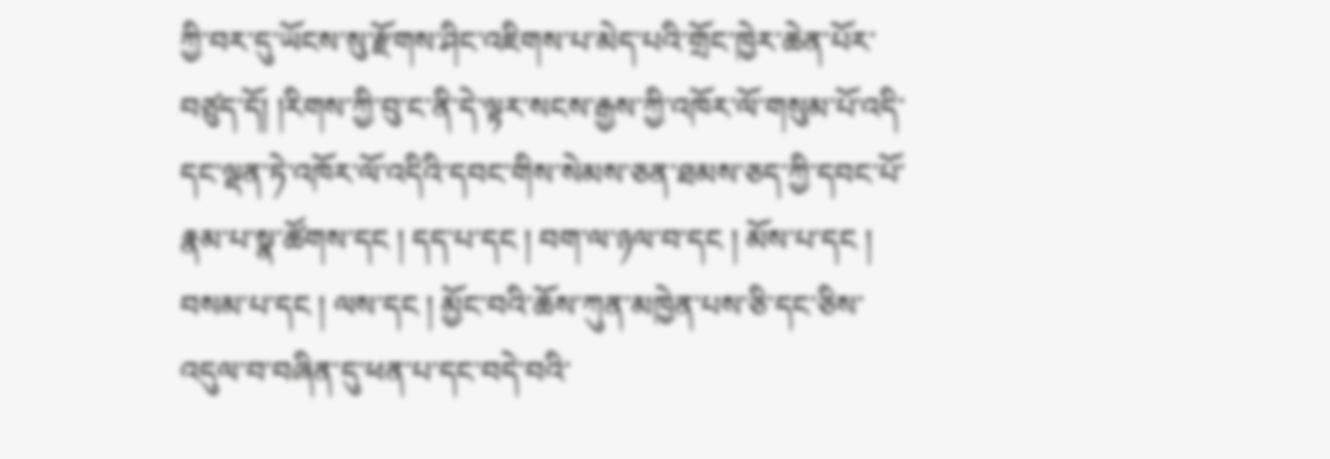ཀྱི་བར་དུ་ཡོངས་སུ་རྫོགས་ཤིང་འཇིགས་པ་མེད་པའི་གྲོང་ཁྱེར་ཆེན་པོར་བཙུད་དོ། །རིགས་ཀྱི་བུ་ང་ནི་དེ་ལྟར་སངས་རྒྱས་ཀྱི་འཁོར་ལོ་གསུམ་པོ་འདི་དང་ལྡན་ཏེ་འཁོར་ལོ་འདིའི་དབང་གིས་སེམས་ཅན་ཐམས་ཅད་ཀྱི་དབང་པོ་རྣམ་པ་སྣ་ཚོགས་དང ། དད་པ་དང ། བག་ལ་ཉལ་བ་དང ། མོས་པ་དང ། བསམ་པ་དང ། ལས་དང ། མྱོང་བའི་ཆོས་ཀུན་མཁྱེན་པས་ཅི་དང་ཅིས་འདུལ་བ་བཞིན་དུ་ཕན་པ་དང་བདེ་བའི་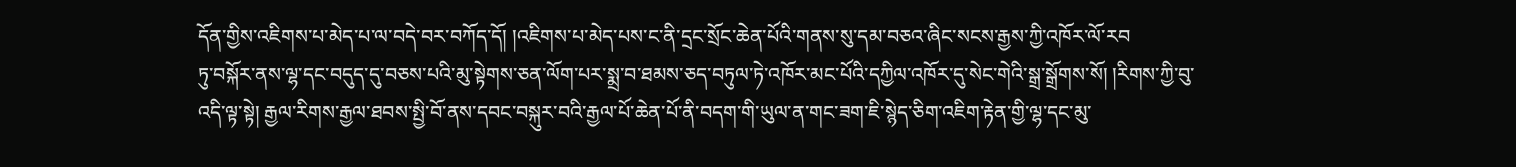དོན་གྱིས་འཇིགས་པ་མེད་པ་ལ་བདེ་བར་བཀོད་དོ། །འཇིགས་པ་མེད་པས་ང་ནི་དྲང་སྲོང་ཆེན་པོའི་གནས་སུ་དམ་བཅའ་ཞིང་སངས་རྒྱས་ཀྱི་འཁོར་ལོ་རབ
ཏུ་བསྐོར་ནས་ལྷ་དང་བདུད་དུ་བཅས་པའི་མུ་སྟེགས་ཅན་ལོག་པར་སྨྲ་བ་ཐམས་ཅད་བཏུལ་ཏེ་འཁོར་མང་པོའི་དཀྱིལ་འཁོར་དུ་སེང་གེའི་སྒྲ་སྒྲོགས་སོ། །རིགས་ཀྱི་བུ་འདི་ལྟ་སྟེ། རྒྱལ་རིགས་རྒྱལ་ཐབས་སྤྱི་བོ་ནས་དབང་བསྐུར་བའི་རྒྱལ་པོ་ཆེན་པོ་ནི་བདག་གི་ཡུལ་ན་གང་ཟག་ཇི་སྙེད་ཅིག་འཇིག་རྟེན་གྱི་ལྷ་དང་མུ་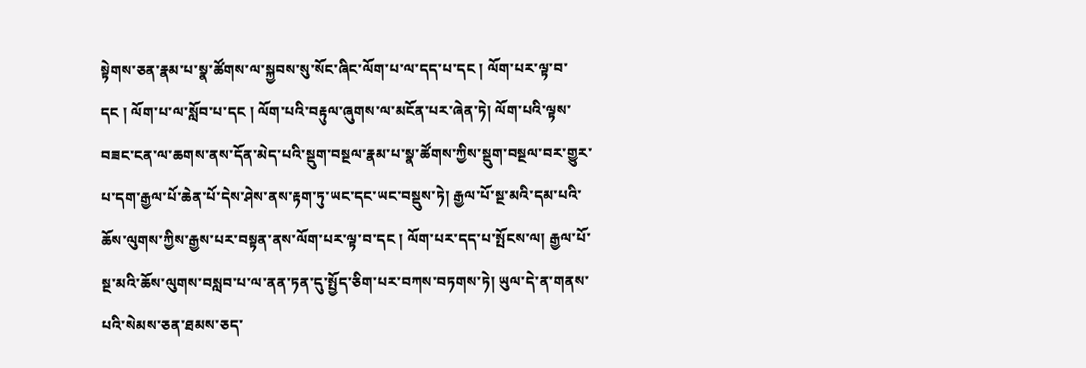སྟེགས་ཅན་རྣམ་པ་སྣ་ཚོགས་ལ་སྐྱབས་སུ་སོང་ཞིང་ལོག་པ་ལ་དད་པ་དང ། ལོག་པར་ལྟ་བ་དང ། ལོག་པ་ལ་སློབ་པ་དང ། ལོག་པའི་བརྟུལ་ཞུགས་ལ་མངོན་པར་ཞེན་ཏེ། ལོག་པའི་ལྟས་བཟང་ངན་ལ་ཆགས་ནས་དོན་མེད་པའི་སྡུག་བསྔལ་རྣམ་པ་སྣ་ཚོགས་ཀྱིས་སྡུག་བསྔལ་བར་གྱུར་པ་དག་རྒྱལ་པོ་ཆེན་པོ་དེས་ཤེས་ནས་རྟག་ཏུ་ཡང་དང་ཡང་བསྡུས་ཏེ། རྒྱལ་པོ་སྔ་མའི་དམ་པའི་ཆོས་ལུགས་ཀྱིས་རྒྱས་པར་བསྟན་ནས་ལོག་པར་ལྟ་བ་དང ། ལོག་པར་དད་པ་སྤོངས་ལ། རྒྱལ་པོ་སྔ་མའི་ཆོས་ལུགས་བསླབ་པ་ལ་ནན་ཏན་དུ་སྤྱོད་ཅིག་པར་བཀས་བཏགས་ཏེ། ཡུལ་དེ་ན་གནས་པའི་སེམས་ཅན་ཐམས་ཅད་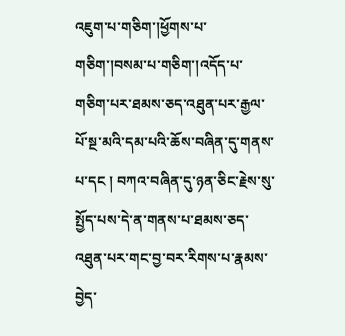འཇུག་པ་གཅིག་།ཕྱོགས་པ་གཅིག་།བསམ་པ་གཅིག་།འདོད་པ་གཅིག་པར་ཐམས་ཅད་འཐུན་པར་རྒྱལ་པོ་སྔ་མའི་དམ་པའི་ཆོས་བཞིན་དུ་གནས་པ་དང ། བཀའ་བཞིན་དུ་ཉན་ཅིང་རྗེས་སུ་སྤྱོད་པས་དེ་ན་གནས་པ་ཐམས་ཅད་འཐུན་པར་གང་བྱ་བར་རིགས་པ་རྣམས་བྱེད་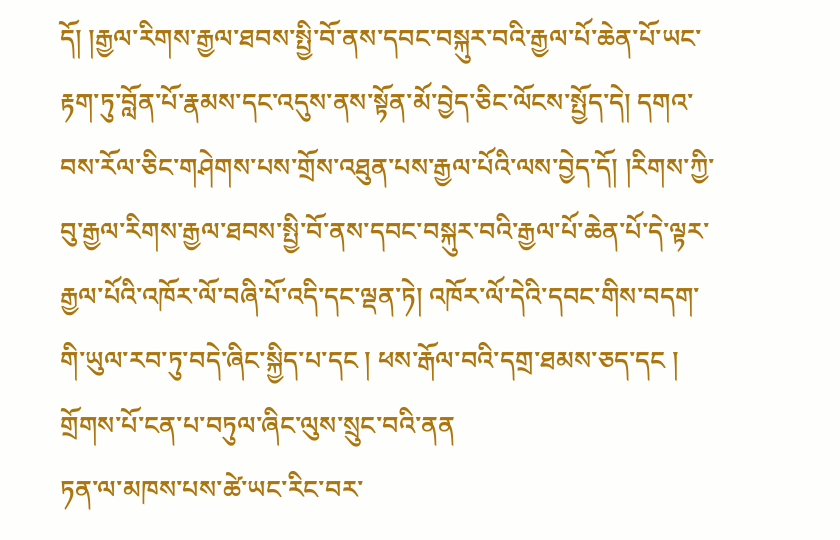དོ། །རྒྱལ་རིགས་རྒྱལ་ཐབས་སྤྱི་བོ་ནས་དབང་བསྐུར་བའི་རྒྱལ་པོ་ཆེན་པོ་ཡང་རྟག་ཏུ་བློན་པོ་རྣམས་དང་འདུས་ནས་སྟོན་མོ་བྱེད་ཅིང་ལོངས་སྤྱོད་དེ། དགའ་བས་རོལ་ཅིང་གཤེགས་པས་གྲོས་འཐུན་པས་རྒྱལ་པོའི་ལས་བྱེད་དོ། །རིགས་ཀྱི་བུ་རྒྱལ་རིགས་རྒྱལ་ཐབས་སྤྱི་བོ་ནས་དབང་བསྐུར་བའི་རྒྱལ་པོ་ཆེན་པོ་དེ་ལྟར་རྒྱལ་པོའི་འཁོར་ལོ་བཞི་པོ་འདི་དང་ལྡན་ཏེ། འཁོར་ལོ་དེའི་དབང་གིས་བདག་གི་ཡུལ་རབ་ཏུ་བདེ་ཞིང་སྐྱིད་པ་དང ། ཕས་རྒོལ་བའི་དགྲ་ཐམས་ཅད་དང ། གྲོགས་པོ་ངན་པ་བཏུལ་ཞིང་ལུས་སྲུང་བའི་ནན
ཏན་ལ་མཁས་པས་ཚེ་ཡང་རིང་བར་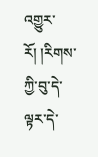འགྱུར་རོ། །རིགས་ཀྱི་བུ་དེ་ལྟར་དེ་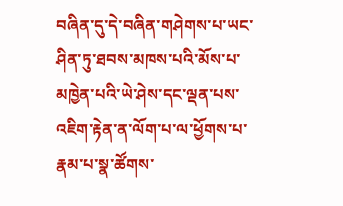བཞིན་དུ་དེ་བཞིན་གཤེགས་པ་ཡང་ཤིན་ཏུ་ཐབས་མཁས་པའི་མོས་པ་མཁྱེན་པའི་ཡེ་ཤེས་དང་ལྡན་པས་འཇིག་རྟེན་ན་ལོག་པ་ལ་ཕྱོགས་པ་རྣམ་པ་སྣ་ཚོགས་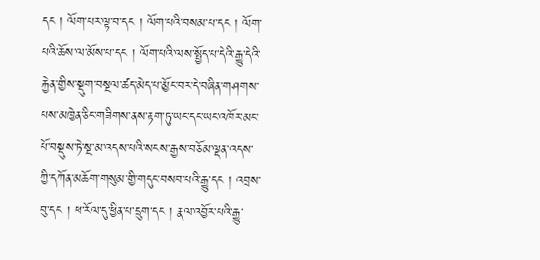དང ། ལོག་པར་ལྟ་བ་དང ། ལོག་པའི་བསམ་པ་དང ། ལོག་པའི་ཆོས་ལ་མོས་པ་དང ། ལོག་པའི་ལས་སྤྱོད་པ་དེའི་རྒྱུ་དེའི་རྐྱེན་གྱིས་སྡུག་བསྔལ་ཚད་མེད་པ་མྱོང་བར་དེ་བཞིན་གཤགས་པས་མཁྱེན་ཅིང་གཟིགས་ནས་རྟག་ཏུ་ཡང་དང་ཡང་འཁོར་མང་པོ་བསྡུས་ཏེ་སྔ་མ་འདས་པའི་སངས་རྒྱས་བཅོམ་ལྡན་འདས་ཀྱི་དཀོན་མཆོག་གསུམ་གྱི་གདུང་བསབ་པའི་རྒྱུ་དང ། འབྲས་བུ་དང ། ཕ་རོལ་དུ་ཕྱིན་པ་དྲུག་དང ། རྣལ་འབྱོར་པའི་རྒྱུ་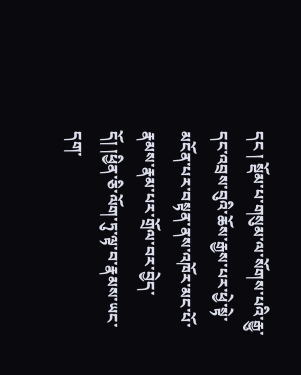དང ། སྡོམ་པ་གསུམ་ལ་སོགས་པའི་རྒྱུ་དང་འབྲས་བུའི་ཆོས་རྒྱས་པར་ཕྱེ་སྟེ་མངོན་པར་བསྟན་ནས་འཁོར་མང་པོ་རྣམས་རྣམ་པར་གྲོལ་བར་བྱེད་དོ། །ཕྱིན་ཅི་ལོག་ཏུ་ལྟ་བ་རྣམས་ཡང་དག་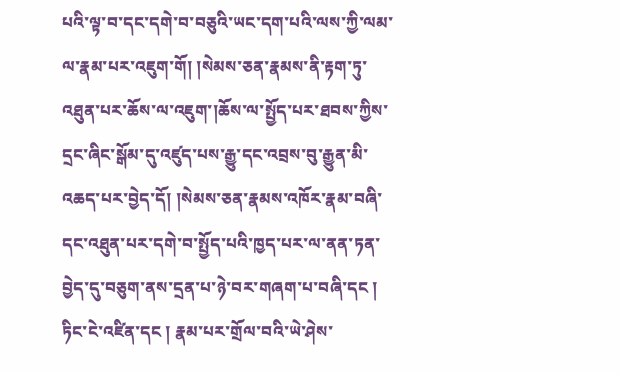པའི་ལྟ་བ་དང་དགེ་བ་བཅུའི་ཡང་དག་པའི་ལས་ཀྱི་ལམ་ལ་རྣམ་པར་འཇུག་གོ། །སེམས་ཅན་རྣམས་ནི་རྟག་ཏུ་འཐུན་པར་ཆོས་ལ་འཇུག་།ཆོས་ལ་སྤྱོད་པར་ཐབས་ཀྱིས་དྲང་ཞིང་སྒོམ་དུ་འཛུད་པས་རྒྱུ་དང་འབྲས་བུ་རྒྱུན་མི་འཆད་པར་བྱེད་དོ། །སེམས་ཅན་རྣམས་འཁོར་རྣམ་བཞི་དང་འཐུན་པར་དགེ་བ་སྤྱོད་པའི་ཁྱད་པར་ལ་ནན་ཏན་བྱེད་དུ་བཅུག་ནས་དྲན་པ་ཉེ་བར་གཞག་པ་བཞི་དང ། ཏིང་ངེ་འཛིན་དང ། རྣམ་པར་གྲོལ་བའི་ཡེ་ཤེས་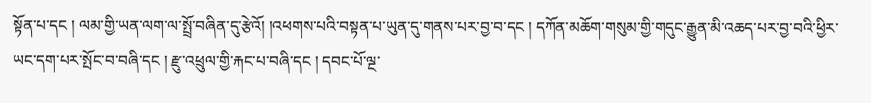སྟོན་པ་དང ། ལམ་གྱི་ཡན་ལག་ལ་སྤྲོ་བཞིན་དུ་རྩེའོ། །འཕགས་པའི་བསྟན་པ་ཡུན་དུ་གནས་པར་བྱ་བ་དང ། དཀོན་མཆོག་གསུམ་གྱི་གདུང་རྒྱུན་མི་འཆད་པར་བྱ་བའི་ཕྱིར་ཡང་དག་པར་སྤོང་བ་བཞི་དང ། རྫུ་འཕྲུལ་གྱི་རྐང་པ་བཞི་དང ། དབང་པོ་ལྔ་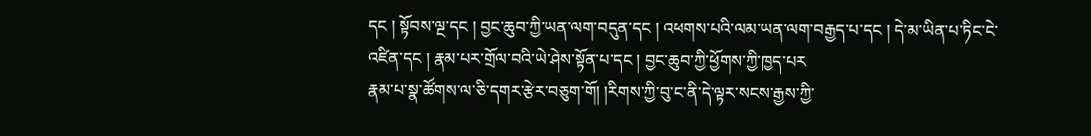དང ། སྟོབས་ལྔ་དང ། བྱང་ཆུབ་ཀྱི་ཡན་ལག་བདུན་དང ། འཕགས་པའི་ལམ་ཡན་ལག་བརྒྱད་པ་དང ། དེ་མ་ཡིན་པ་ཏིང་ངེ་འཛིན་དང ། རྣམ་པར་གྲོལ་བའི་ཡེ་ཤེས་སྟོན་པ་དང ། བྱང་ཆུབ་ཀྱི་ཕྱོགས་ཀྱི་ཁྱད་པར
རྣམ་པ་སྣ་ཚོགས་ལ་ཅི་དགར་རྩེར་བཅུག་གོ། །རིགས་ཀྱི་བུ་ང་ནི་དེ་ལྟར་སངས་རྒྱས་ཀྱི་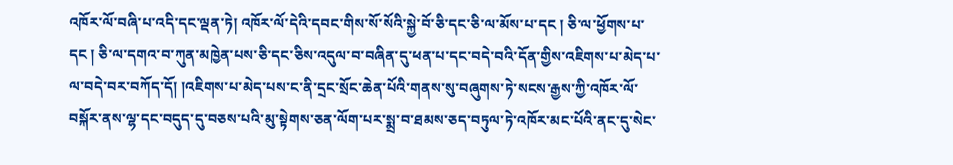འཁོར་ལོ་བཞི་པ་འདི་དང་ལྡན་ཏེ། འཁོར་ལོ་དེའི་དབང་གིས་སོ་སོའི་སྐྱེ་བོ་ཅི་དང་ཅི་ལ་མོས་པ་དང ། ཅི་ལ་ཕྱོགས་པ་དང ། ཅི་ལ་དགའ་བ་ཀུན་མཁྱེན་པས་ཅི་དང་ཅིས་འདུལ་བ་བཞིན་དུ་ཕན་པ་དང་བདེ་བའི་དོན་གྱིས་འཇིགས་པ་མེད་པ་ལ་བདེ་བར་བཀོད་དོ། །འཇིགས་པ་མེད་པས་ང་ནི་དྲང་སྲོང་ཆེན་པོའི་གནས་སུ་བཞུགས་ཏེ་སངས་རྒྱས་ཀྱི་འཁོར་ལོ་བསྐོར་ནས་ལྷ་དང་བདུད་དུ་བཅས་པའི་མུ་སྟེགས་ཅན་ལོག་པར་སྨྲ་བ་ཐམས་ཅད་བཏུལ་ཏེ་འཁོར་མང་པོའི་ནང་དུ་སེང་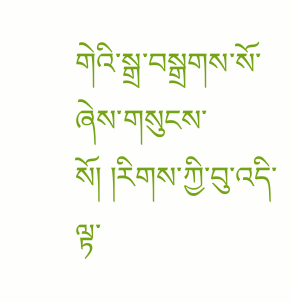གེའི་སྒྲ་བསྒྲགས་སོ་ཞེས་གསུངས་སོ། །རིགས་ཀྱི་བུ་འདི་ལྟ་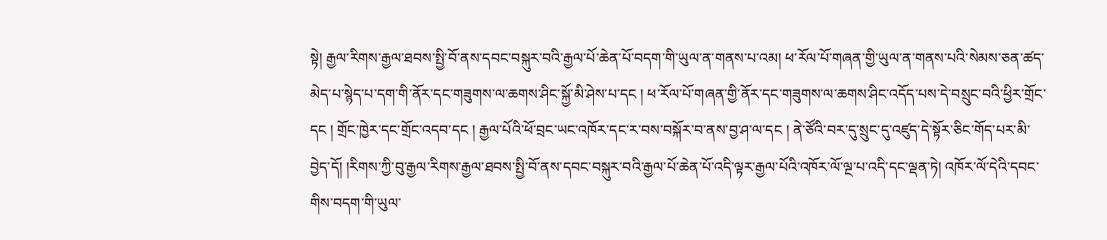སྟེ། རྒྱལ་རིགས་རྒྱལ་ཐབས་སྤྱི་བོ་ནས་དབང་བསྐུར་བའི་རྒྱལ་པོ་ཆེན་པོ་བདག་གི་ཡུལ་ན་གནས་པ་འམ། ཕ་རོལ་པོ་གཞན་གྱི་ཡུལ་ན་གནས་པའི་སེམས་ཅན་ཚད་མེད་པ་སྙེད་པ་དག་གི་ནོར་དང་གཟུགས་ལ་ཆགས་ཤིང་སྐྱོ་མི་ཤེས་པ་དང ། ཕ་རོལ་པོ་གཞན་གྱི་ནོར་དང་གཟུགས་ལ་ཆགས་ཤིང་འདོད་པས་དེ་བསྲུང་བའི་ཕྱིར་གྲོང་དང ། གྲོང་ཁྱེར་དང་གྲོང་འདབ་དང ། རྒྱལ་པོའི་ཕོ་བྲང་ཡང་འཁོར་དང་ར་བས་བསྐོར་བ་ནས་བྱ་ཤ་ལ་དང ། ནེ་ཙོའི་བར་དུ་སྲུང་དུ་འཛུད་དེ་སྟོར་ཅིང་གོད་པར་མི་བྱེད་དོ། །རིགས་ཀྱི་བུ་རྒྱལ་རིགས་རྒྱལ་ཐབས་སྤྱི་བོ་ནས་དབང་བསྐུར་བའི་རྒྱལ་པོ་ཆེན་པོ་འདི་ལྟར་རྒྱལ་པོའི་འཁོར་ལོ་ལྔ་པ་འདི་དང་ལྡན་ཏེ། འཁོར་ལོ་དེའི་དབང་གིས་བདག་གི་ཡུལ་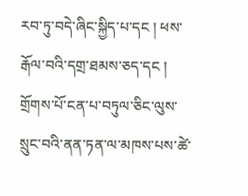རབ་ཏུ་བདེ་ཞིང་སྐྱིད་པ་དང ། ཕས་རྒོལ་བའི་དགྲ་ཐམས་ཅད་དང ། གྲོགས་པོ་ངན་པ་བཏུལ་ཅིང་ལུས་སྲུང་བའི་ནན་ཏན་ལ་མཁས་པས་ཚེ་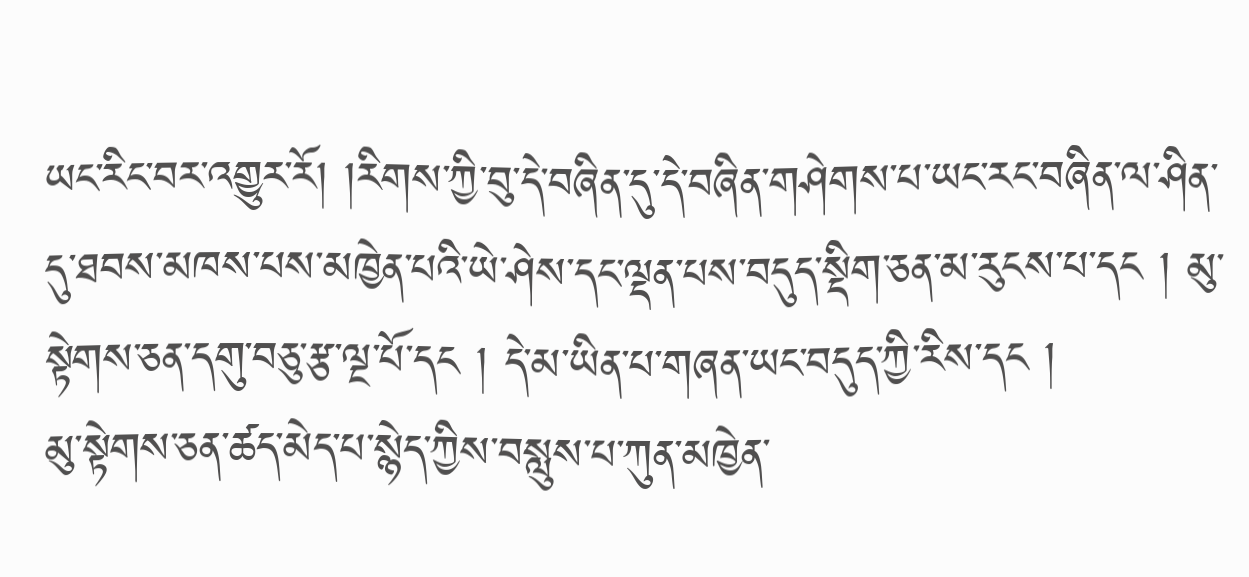ཡང་རིང་བར་འགྱུར་རོ། །རིགས་ཀྱི་བུ་དེ་བཞིན་དུ་དེ་བཞིན་གཤེགས་པ་ཡང་རང་བཞིན་ལ་ཤིན་དུ་ཐབས་མཁས་པས་མཁྱེན་པའི་ཡེ་ཤེས་དང་ལྡན་པས་བདུད་སྡིག་ཅན་མ་རུངས་པ་དང ། མུ་སྟེགས་ཅན་དགུ་བཅུ་རྩ་ལྔ་པོ་དང ། དེ་མ་ཡིན་པ་གཞན་ཡང་བདུད་ཀྱི་རིས་དང །
མུ་སྟེགས་ཅན་ཚད་མེད་པ་སྙེད་ཀྱིས་བསླུས་པ་ཀུན་མཁྱེན་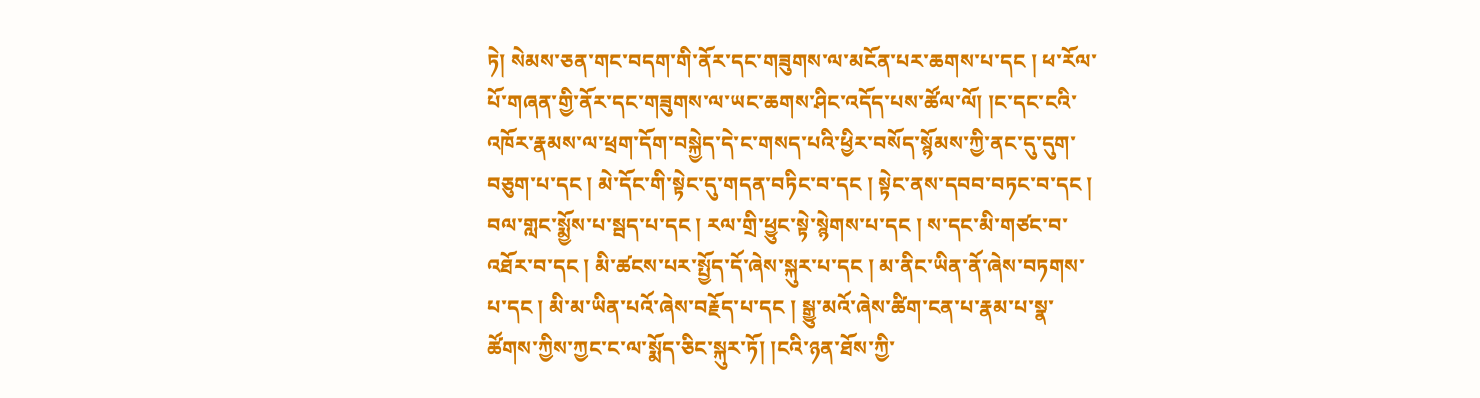ཏེ། སེམས་ཅན་གང་བདག་གི་ནོར་དང་གཟུགས་ལ་མངོན་པར་ཆགས་པ་དང ། ཕ་རོལ་པོ་གཞན་གྱི་ནོར་དང་གཟུགས་ལ་ཡང་ཆགས་ཤིང་འདོད་པས་ཚོལ་ལོ། །ང་དང་ངའི་འཁོར་རྣམས་ལ་ཕྲག་དོག་བསྐྱེད་དེ་ང་གསད་པའི་ཕྱིར་བསོད་སྙོམས་ཀྱི་ནང་དུ་དུག་བཅུག་པ་དང ། མེ་དོང་གི་སྟེང་དུ་གདན་བཏིང་བ་དང ། སྟེང་ནས་དབབ་བཏང་བ་དང ། བལ་གླང་སྨྱོས་པ་སྦད་པ་དང ། རལ་གྲི་ཕྱུང་སྟེ་སྙེགས་པ་དང ། ས་དང་མི་གཙང་བ་འཐོར་བ་དང ། མི་ཚངས་པར་སྤྱོད་དོ་ཞེས་སྐུར་པ་དང ། མ་ནིང་ཡིན་ནོ་ཞེས་བཏགས་པ་དང ། མི་མ་ཡིན་པའོ་ཞེས་བརྗོད་པ་དང ། སྒྱུ་མའོ་ཞེས་ཚིག་ངན་པ་རྣམ་པ་སྣ་ཚོགས་ཀྱིས་ཀྱང་ང་ལ་སྨོད་ཅིང་སྐུར་ཏོ། །ངའི་ཉན་ཐོས་ཀྱི་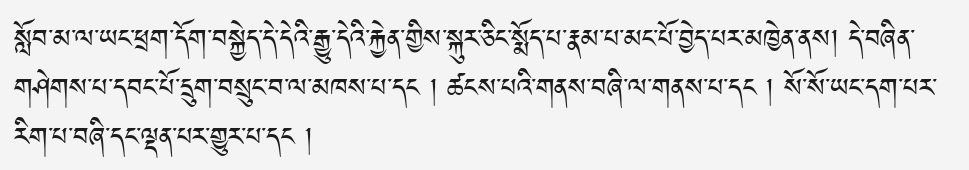སློབ་མ་ལ་ཡང་ཕྲག་དོག་བསྐྱེད་དེ་དེའི་རྒྱུ་དེའི་རྐྱེན་གྱིས་སྐུར་ཅིང་སྨོད་པ་རྣམ་པ་མང་པོ་བྱེད་པར་མཁྱེན་ནས། དེ་བཞིན་གཤེགས་པ་དབང་པོ་དྲུག་བསྲུང་བ་ལ་མཁས་པ་དང ། ཚངས་པའི་གནས་བཞི་ལ་གནས་པ་དང ། སོ་སོ་ཡང་དག་པར་རིག་པ་བཞི་དང་ལྡན་པར་གྱུར་པ་དང །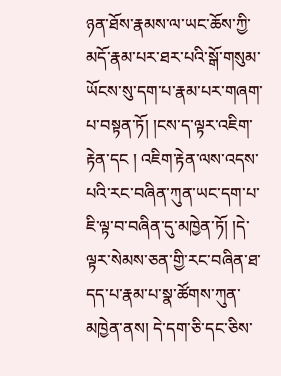ཉན་ཐོས་རྣམས་ལ་ཡང་ཆོས་ཀྱི་མདོ་རྣམ་པར་ཐར་པའི་སྒོ་གསུམ་ཡོངས་སུ་དག་པ་རྣམ་པར་གཞག་པ་བསྟན་ཏོ། །ངས་ད་ལྟར་འཇིག་རྟེན་དང ། འཇིག་རྟེན་ལས་འདས་པའི་རང་བཞིན་ཀུན་ཡང་དག་པ་ཇི་ལྟ་བ་བཞིན་དུ་མཁྱེན་ཏོ། །དེ་ལྟར་སེམས་ཅན་གྱི་རང་བཞིན་ཐ་དད་པ་རྣམ་པ་སྣ་ཚོགས་ཀུན་མཁྱེན་ནས། དེ་དག་ཅི་དང་ཅིས་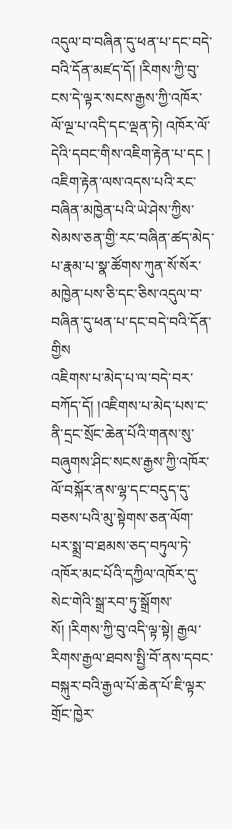འདུལ་བ་བཞིན་དུ་ཕན་པ་དང་བདེ་བའི་དོན་མཛད་དོ། །རིགས་ཀྱི་བུ་ངས་དེ་ལྟར་སངས་རྒྱས་ཀྱི་འཁོར་ལོ་ལྔ་པ་འདི་དང་ལྡན་ཏེ། འཁོར་ལོ་དེའི་དབང་གིས་འཇིག་རྟེན་པ་དང ། འཇིག་རྟེན་ལས་འདས་པའི་རང་བཞིན་མཁྱེན་པའི་ཡེ་ཤེས་ཀྱིས་སེམས་ཅན་གྱི་རང་བཞིན་ཚད་མེད་པ་རྣམ་པ་སྣ་ཚོགས་ཀུན་སོ་སོར་མཁྱེན་པས་ཅི་དང་ཅིས་འདུལ་བ་བཞིན་དུ་ཕན་པ་དང་བདེ་བའི་དོན་གྱིས
འཇིགས་པ་མེད་པ་ལ་བདེ་བར་བཀོད་དོ། །འཇིགས་པ་མེད་པས་ང་ནི་དྲང་སྲོང་ཆེན་པོའི་གནས་སུ་བཞུགས་ཤིང་སངས་རྒྱས་ཀྱི་འཁོར་ལོ་བསྐོར་ནས་ལྷ་དང་བདུད་དུ་བཅས་པའི་མུ་སྟེགས་ཅན་ལོག་པར་སྨྲ་བ་ཐམས་ཅད་བཏུལ་ཏེ་འཁོར་མང་པོའི་དཀྱིལ་འཁོར་དུ་སེང་གེའི་སྒྲ་རབ་ཏུ་སྒྲོགས་སོ། །རིགས་ཀྱི་བུ་འདི་ལྟ་སྟེ། རྒྱལ་རིགས་རྒྱལ་ཐབས་སྤྱི་བོ་ནས་དབང་བསྐུར་བའི་རྒྱལ་པོ་ཆེན་པོ་ཇི་ལྟར་གྲོང་ཁྱེར་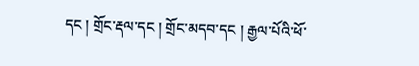དང ། གྲོང་རྡལ་དང ། གྲོང་མདབ་དང ། རྒྱལ་པོའི་ཕོ་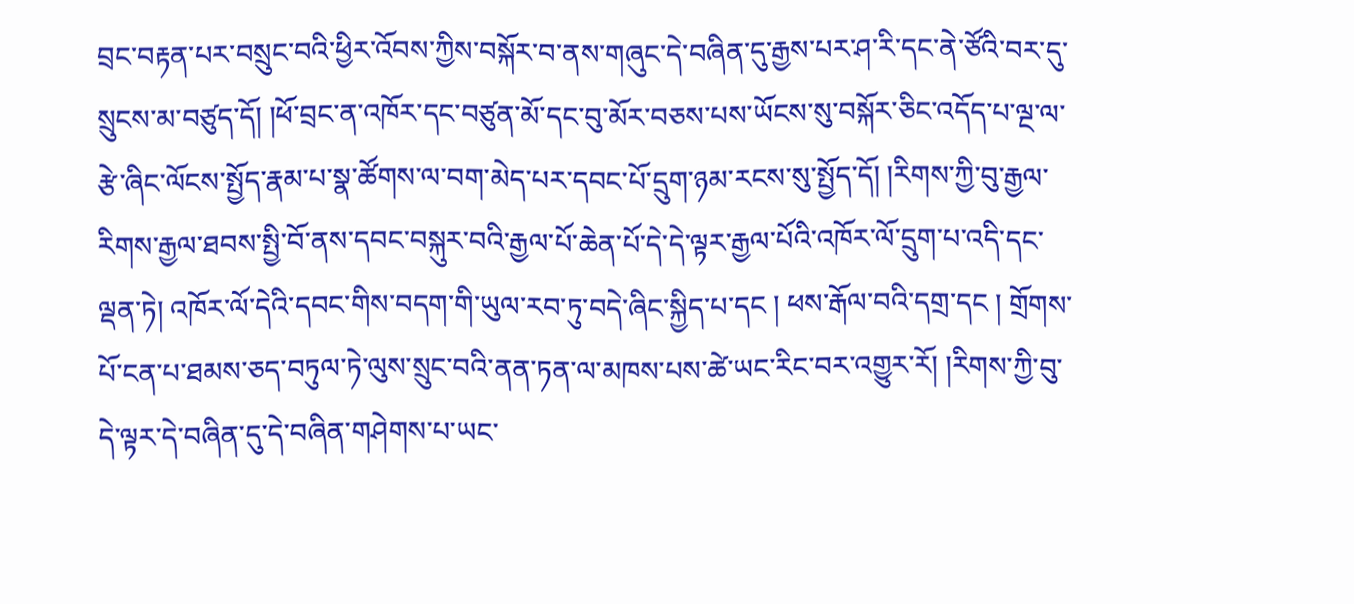བྲང་བརྟན་པར་བསྲུང་བའི་ཕྱིར་འོབས་ཀྱིས་བསྐོར་བ་ནས་གཞུང་དེ་བཞིན་དུ་རྒྱས་པར་ཤ་རི་དང་ནེ་ཙོའི་བར་དུ་སྲུངས་མ་བཙུད་དོ། །ཕོ་བྲང་ན་འཁོར་དང་བཙུན་མོ་དང་བུ་མོར་བཅས་པས་ཡོངས་སུ་བསྐོར་ཅིང་འདོད་པ་ལྔ་ལ་རྩེ་ཞིང་ལོངས་སྤྱོད་རྣམ་པ་སྣ་ཚོགས་ལ་བག་མེད་པར་དབང་པོ་དྲུག་ཉམ་རངས་སུ་སྤྱོད་དོ། །རིགས་ཀྱི་བུ་རྒྱལ་རིགས་རྒྱལ་ཐབས་སྤྱི་བོ་ནས་དབང་བསྐུར་བའི་རྒྱལ་པོ་ཆེན་པོ་དེ་དེ་ལྟར་རྒྱལ་པོའི་འཁོར་ལོ་དྲུག་པ་འདི་དང་ལྡན་ཏེ། འཁོར་ལོ་དེའི་དབང་གིས་བདག་གི་ཡུལ་རབ་ཏུ་བདེ་ཞིང་སྐྱིད་པ་དང ། ཕས་རྒོལ་བའི་དགྲ་དང ། གྲོགས་པོ་ངན་པ་ཐམས་ཅད་བཏུལ་ཏེ་ལུས་སྲུང་བའི་ནན་ཏན་ལ་མཁས་པས་ཚེ་ཡང་རིང་བར་འགྱུར་རོ། །རིགས་ཀྱི་བུ་དེ་ལྟར་དེ་བཞིན་དུ་དེ་བཞིན་གཤེགས་པ་ཡང་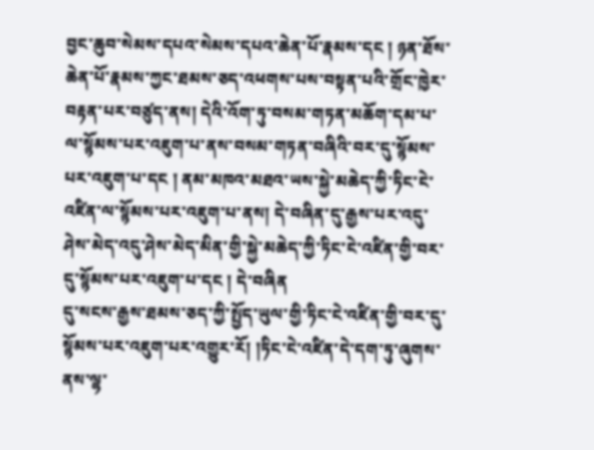བྱང་ཆུབ་སེམས་དཔའ་སེམས་དཔའ་ཆེན་པོ་རྣམས་དང ། ཉན་ཐོས་ཆེན་པོ་རྣམས་ཀྱང་ཐམས་ཅད་འཕགས་པས་བསྟན་པའི་གྲོང་ཁྱེར་བརྟན་པར་བཙུད་ནས། དེའི་འོག་ཏུ་བསམ་གཏན་མཆོག་དམ་པ་ལ་སྙོམས་པར་འཇུག་པ་ནས་བསམ་གཏན་བཞིའི་བར་དུ་སྙོམས་པར་འཇུག་པ་དང ། ནམ་མཁའ་མཐའ་ཡས་སྐྱེ་མཆེད་ཀྱི་ཏིང་ངེ་འཛིན་ལ་སྙོམས་པར་འཇུག་པ་ནས། དེ་བཞིན་དུ་རྒྱས་པར་འདུ་ཤེས་མེད་འདུ་ཤེས་མེད་མིན་གྱི་སྐྱེ་མཆེད་ཀྱི་ཏིང་ངེ་འཛིན་གྱི་བར་དུ་སྙོམས་པར་འཇུག་པ་དང ། དེ་བཞིན
དུ་སངས་རྒྱས་ཐམས་ཅད་ཀྱི་སྤྱོད་ཡུལ་གྱི་ཏིང་ངེ་འཛིན་གྱི་བར་དུ་སྙོམས་པར་འཇུག་པར་འགྱུར་རོ། །ཏིང་ངེ་འཛིན་དེ་དག་ཏུ་ཞུགས་ནས་ལྷ་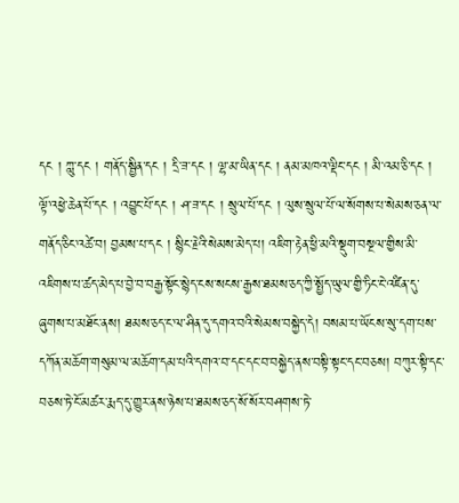དང ། ཀླུ་དང ། གནོད་སྦྱིན་དང ། དྲི་ཟ་དང ། ལྷ་མ་ཡིན་དང ། ནམ་མཁའ་ལྡིང་དང ། མི་འམ་ཅི་དང ། ལྟོ་འཕྱེ་ཆེན་པོ་དང ། འབྱུང་པོ་དང ། ཤ་ཟ་དང ། སྲུལ་པོ་དང ། ལུས་སྲུལ་པོ་ལ་སོགས་པ་སེམས་ཅན་ལ་གནོད་ཅིང་འཚེ་བ། བྱམས་པ་དང ། སྙིང་རྗེའི་སེམས་མེད་པ། འཇིག་རྟེན་ཕྱི་མའི་སྡུག་བསྔལ་གྱིས་མི་འཇིགས་པ་ཚད་མེད་པ་བྱེ་བ་བརྒྱ་སྟོང་སྙེད་ངས་སངས་རྒྱས་ཐམས་ཅད་ཀྱི་སྤྱོད་ཡུལ་གྱི་ཏིང་ངེ་འཛིན་དུ་ཞུགས་པ་མཐོང་ནས། ཐམས་ཅད་ང་ལ་ཤིན་དུ་དགའ་བའི་སེམས་བསྐྱེད་དེ། བསམ་པ་ཡོངས་སུ་དག་པས་དཀོན་མཆོག་གསུམ་ལ་མཆོག་དམ་པའི་དགའ་བ་དང་དང་བ་བསྐྱེད་ནས་བསྟི་སྟང་དང་བཅས། བཀུར་སྟི་དང་བཅས་ཏེ་ངོ་མཚར་རྨད་དུ་གྱུར་ནས་ཉེས་པ་ཐམས་ཅད་སོ་སོར་བཤགས་ཏེ་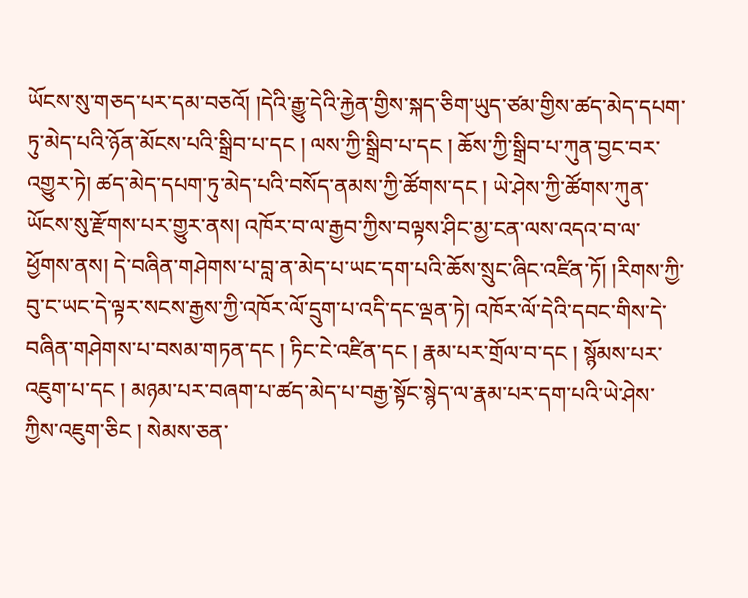ཡོངས་སུ་གཅད་པར་དམ་བཅའོ། །དེའི་རྒྱུ་དེའི་རྐྱེན་གྱིས་སྐད་ཅིག་ཡུད་ཙམ་གྱིས་ཚད་མེད་དཔག་ཏུ་མེད་པའི་ཉོན་མོངས་པའི་སྒྲིབ་པ་དང ། ལས་ཀྱི་སྒྲིབ་པ་དང ། ཆོས་ཀྱི་སྒྲིབ་པ་ཀུན་བྱང་བར་འགྱུར་ཏེ། ཚད་མེད་དཔག་ཏུ་མེད་པའི་བསོད་ནམས་ཀྱི་ཚོགས་དང ། ཡེ་ཤེས་ཀྱི་ཚོགས་ཀུན་ཡོངས་སུ་རྫོགས་པར་གྱུར་ནས། འཁོར་བ་ལ་རྒྱབ་ཀྱིས་བལྟས་ཤིང་མྱ་ངན་ལས་འདའ་བ་ལ་ཕྱོགས་ནས། དེ་བཞིན་གཤེགས་པ་བླ་ན་མེད་པ་ཡང་དག་པའི་ཆོས་སྲུང་ཞིང་འཛིན་ཏོ། །རིགས་ཀྱི་བུ་ང་ཡང་དེ་ལྟར་སངས་རྒྱས་ཀྱི་འཁོར་ལོ་དྲུག་པ་འདི་དང་ལྡན་ཏེ། འཁོར་ལོ་དེའི་དབང་གིས་དེ་བཞིན་གཤེགས་པ་བསམ་གཏན་དང ། ཏིང་ངེ་འཛིན་དང ། རྣམ་པར་གྲོལ་བ་དང ། སྙོམས་པར་འཇུག་པ་དང ། མཉམ་པར་བཞག་པ་ཚད་མེད་པ་བརྒྱ་སྟོང་སྙེད་ལ་རྣམ་པར་དག་པའི་ཡེ་ཤེས་ཀྱིས་འཇུག་ཅིང ། སེམས་ཅན་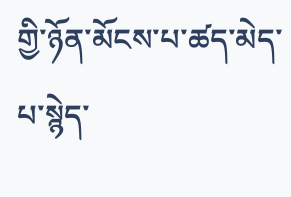གྱི་ཉོན་མོངས་པ་ཚད་མེད་པ་སྙེད་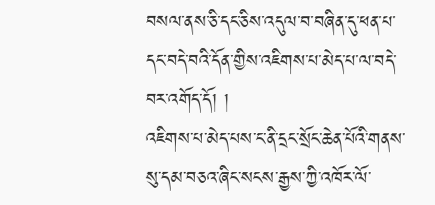བསལ་ནས་ཅི་དང་ཅིས་འདུལ་བ་བཞིན་དུ་ཕན་པ་དང་བདེ་བའི་དོན་གྱིས་འཇིགས་པ་མེད་པ་ལ་བདེ་བར་འགོད་དོ། །
འཇིགས་པ་མེད་པས་ང་ནི་དྲང་སྲོང་ཆེན་པོའི་གནས་སུ་དམ་བཅའ་ཞིང་སངས་རྒྱས་ཀྱི་འཁོར་ལོ་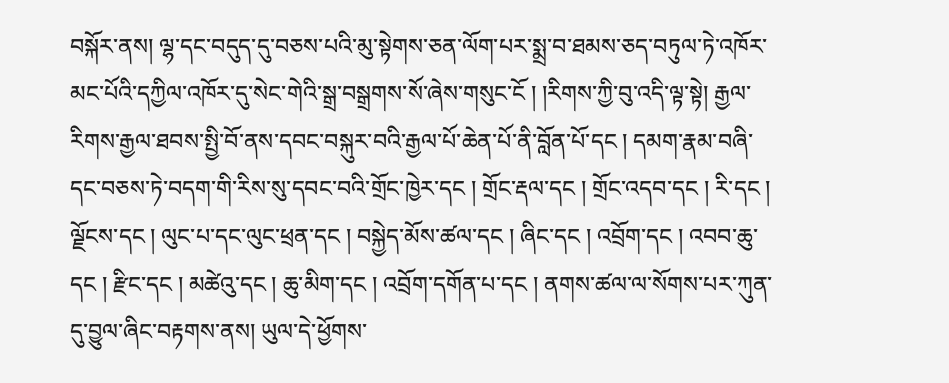བསྐོར་ནས། ལྷ་དང་བདུད་དུ་བཅས་པའི་མུ་སྟེགས་ཅན་ལོག་པར་སྨྲ་བ་ཐམས་ཅད་བཏུལ་ཏེ་འཁོར་མང་པོའི་དཀྱིལ་འཁོར་དུ་སེང་གེའི་སྒྲ་བསྒྲགས་སོ་ཞེས་གསུང་ངོ ། །རིགས་ཀྱི་བུ་འདི་ལྟ་སྟེ། རྒྱལ་རིགས་རྒྱལ་ཐབས་སྤྱི་བོ་ནས་དབང་བསྐུར་བའི་རྒྱལ་པོ་ཆེན་པོ་ནི་བློན་པོ་དང ། དམག་རྣམ་བཞི་དང་བཅས་ཏེ་བདག་གི་རིས་སུ་དབང་བའི་གྲོང་ཁྱེར་དང ། གྲོང་རྡལ་དང ། གྲོང་འདབ་དང ། རི་དང ། ལྗོངས་དང ། ལུང་པ་དང་ལུང་ཕྲན་དང ། བསྐྱེད་མོས་ཚལ་དང ། ཞིང་དང ། འབྲོག་དང ། འབབ་ཆུ་དང ། རྫིང་དང ། མཚེའུ་དང ། ཆུ་མིག་དང ། འབྲོག་དགོན་པ་དང ། ནགས་ཚལ་ལ་སོགས་པར་ཀུན་དུ་བྱུལ་ཞིང་བརྟགས་ནས། ཡུལ་དེ་ཕྱོགས་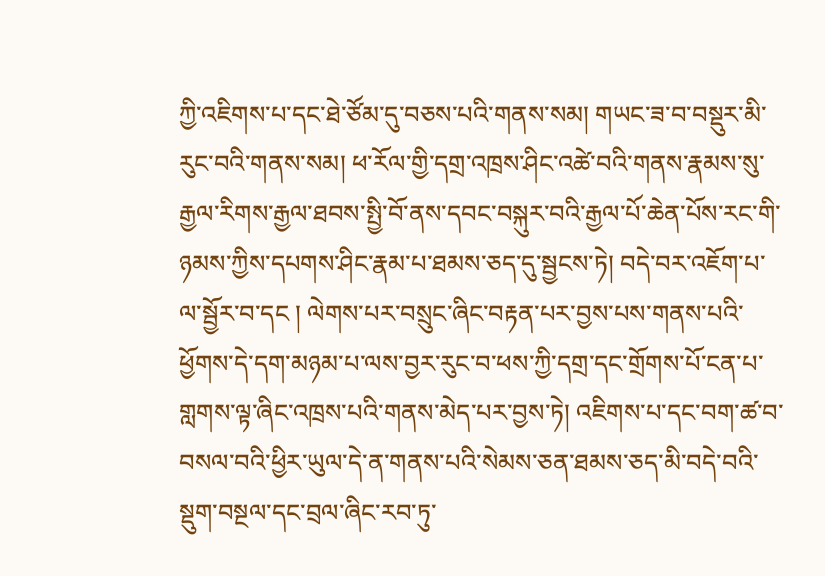ཀྱི་འཇིགས་པ་དང་ཐེ་ཙོམ་དུ་བཅས་པའི་གནས་སམ། གཡང་ཟ་བ་བསྡུར་མི་རུང་བའི་གནས་སམ། ཕ་རོལ་གྱི་དགྲ་འཁྲས་ཤིང་འཚེ་བའི་གནས་རྣམས་སུ་རྒྱལ་རིགས་རྒྱལ་ཐབས་སྤྱི་བོ་ནས་དབང་བསྐུར་བའི་རྒྱལ་པོ་ཆེན་པོས་རང་གི་ཉམས་ཀྱིས་དཔགས་ཤིང་རྣམ་པ་ཐམས་ཅད་དུ་སྦྱངས་ཏེ། བདེ་བར་འཇོག་པ་ལ་སྦྱོར་བ་དང ། ལེགས་པར་བསྲུང་ཞིང་བརྟན་པར་བྱས་པས་གནས་པའི་ཕྱོགས་དེ་དག་མཉམ་པ་ལས་བྱར་རུང་བ་ཕས་ཀྱི་དགྲ་དང་གྲོགས་པོ་ངན་པ་གླགས་ལྟ་ཞིང་འཁྲས་པའི་གནས་མེད་པར་བྱས་ཏེ། འཇིགས་པ་དང་བག་ཚ་བ་བསལ་བའི་ཕྱིར་ཡུལ་དེ་ན་གནས་པའི་སེམས་ཅན་ཐམས་ཅད་མི་བདེ་བའི་སྡུག་བསྔལ་དང་བྲལ་ཞིང་རབ་ཏུ་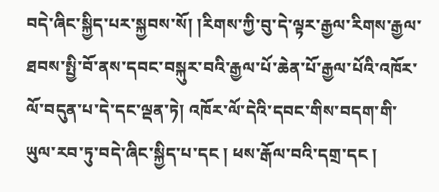བདེ་ཞིང་སྐྱིད་པར་སྐྱབས་སོ། །རིགས་ཀྱི་བུ་དེ་ལྟར་རྒྱལ་རིགས་རྒྱལ་ཐབས་སྤྱི་བོ་ནས་དབང་བསྐུར་བའི་རྒྱལ་པོ་ཆེན་པོ་རྒྱལ་པོའི་འཁོར་ལོ་བདུན་པ་དེ་དང་ལྡན་ཏེ། འཁོར་ལོ་དེའི་དབང་གིས་བདག་གི་ཡུལ་རབ་ཏུ་བདེ་ཞིང་སྐྱིད་པ་དང ། ཕས་རྒོལ་བའི་དགྲ་དང །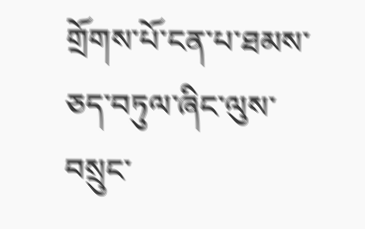གྲོགས་པོ་ངན་པ་ཐམས་ཅད་བཏུལ་ཞིང་ལུས་བསྲུང་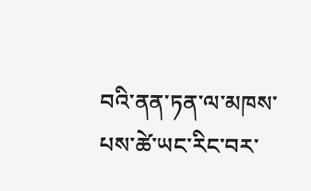བའི་ནན་ཏན་ལ་མཁས་པས་ཚེ་ཡང་རིང་བར་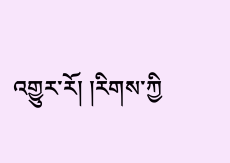འགྱུར་རོ། །རིགས་ཀྱི